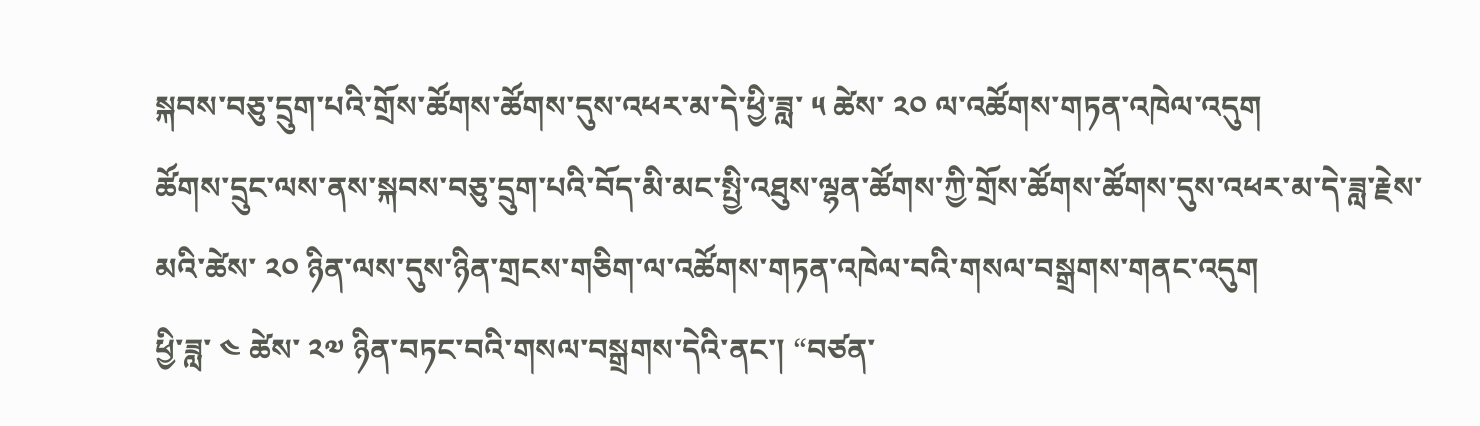སྐབས་བཅུ་དྲུག་པའི་གྲོས་ཚོགས་ཚོགས་དུས་འཕར་མ་དེ་ཕྱི་ཟླ་ ༥ ཚེས་ ༢༠ ལ་འཚོགས་གཏན་འཁེལ་འདུག
ཚོགས་དྲུང་ལས་ནས་སྐབས་བཅུ་དྲུག་པའི་བོད་མི་མང་སྤྱི་འཐུས་ལྷན་ཚོགས་ཀྱི་གྲོས་ཚོགས་ཚོགས་དུས་འཕར་མ་དེ་ཟླ་རྗེས་མའི་ཚེས་ ༢༠ ཉིན་ལས་དུས་ཉིན་གྲངས་གཅིག་ལ་འཚོགས་གཏན་འཁེལ་བའི་གསལ་བསྒྲགས་གནང་འདུག
ཕྱི་ཟླ་ ༤ ཚེས་ ༢༧ ཉིན་བཏང་བའི་གསལ་བསྒྲགས་དེའི་ནང་། “བཙན་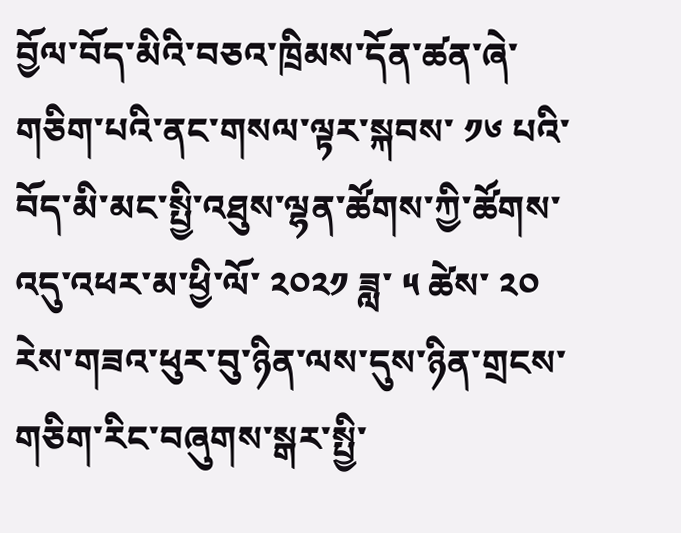བྱོལ་བོད་མིའི་བཅའ་ཁྲིམས་དོན་ཚན་ཞེ་གཅིག་པའི་ནང་གསལ་ལྟར་སྐབས་ ༡༦ པའི་བོད་མི་མང་སྤྱི་འཐུས་ལྷན་ཚོགས་ཀྱི་ཚོགས་འདུ་འཕར་མ་ཕྱི་ལོ་ ༢༠༢༡ ཟླ་ ༥ ཚེས་ ༢༠ རེས་གཟའ་ཕུར་བུ་ཉིན་ལས་དུས་ཉིན་གྲངས་གཅིག་རིང་བཞུགས་སྒར་སྤྱི་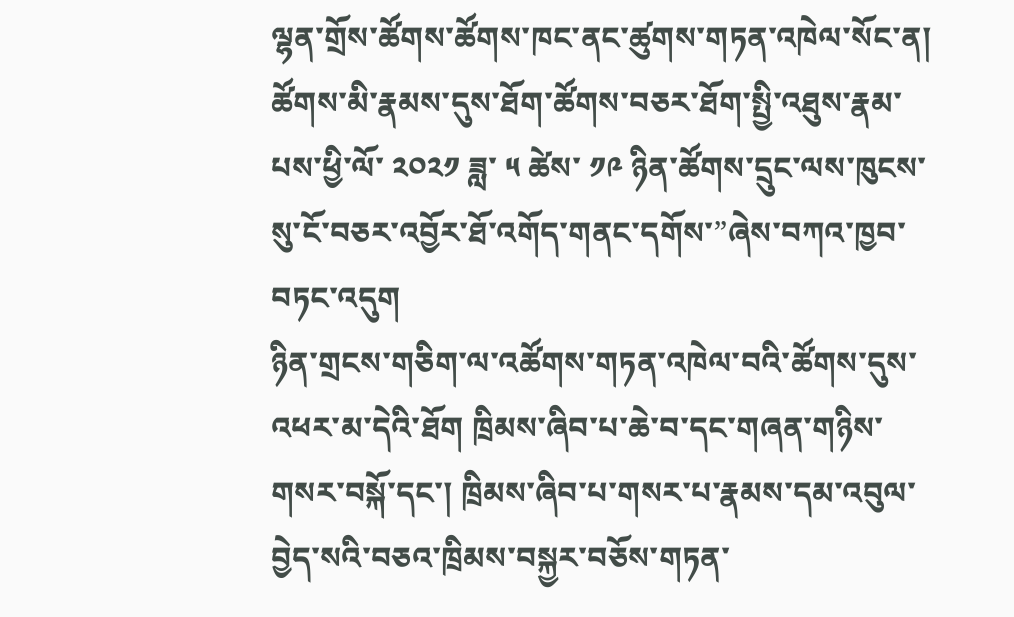ལྷན་གྲོས་ཚོགས་ཚོགས་ཁང་ནང་ཚུགས་གཏན་འཁེལ་སོང་ན། ཚོགས་མི་རྣམས་དུས་ཐོག་ཚོགས་བཅར་ཐོག་སྤྱི་འཐུས་རྣམ་པས་ཕྱི་ལོ་ ༢༠༢༡ ཟླ་ ༥ ཚེས་ ༡༩ ཉིན་ཚོགས་དྲུང་ལས་ཁུངས་སུ་ངོ་བཅར་འབྱོར་ཐོ་འགོད་གནང་དགོས་”ཞེས་བཀའ་ཁྱབ་བཏང་འདུག
ཉིན་གྲངས་གཅིག་ལ་འཚོགས་གཏན་འཁེལ་བའི་ཚོགས་དུས་འཕར་མ་དེའི་ཐོག ཁྲིམས་ཞིབ་པ་ཆེ་བ་དང་གཞན་གཉིས་གསར་བསྐོ་དང་། ཁྲིམས་ཞིབ་པ་གསར་པ་རྣམས་དམ་འབུལ་བྱེད་སའི་བཅའ་ཁྲིམས་བསྐྱར་བཅོས་གཏན་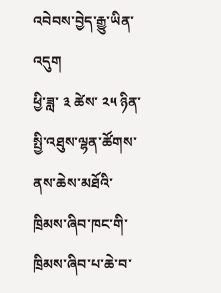འབེབས་བྱེད་རྒྱུ་ཡིན་འདུག
ཕྱི་ཟླ་ ༣ ཚེས་ ༢༥ ཉིན་སྤྱི་འཐུས་ལྷན་ཚོགས་ནས་ཆེས་མཐོའི་ཁྲིམས་ཞིབ་ཁང་གི་ཁྲིམས་ཞིབ་པ་ཆེ་བ་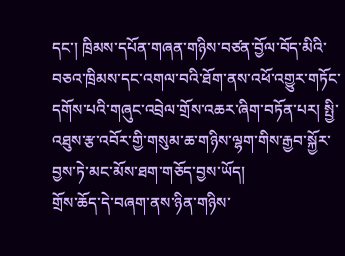དང་། ཁྲིམས་དཔོན་གཞན་གཉིས་བཙན་བྱོལ་བོད་མིའི་བཅའ་ཁྲིམས་དང་འགལ་བའི་ཐོག་ནས་འཕོ་འགྱུར་གཏོང་དགོས་པའི་གཞུང་འབྲེལ་གྲོས་འཆར་ཞིག་བཏོན་པར། སྤྱི་འཐུས་རྩ་འབོར་གྱི་གསུམ་ཆ་གཉིས་ལྷག་གིས་རྒྱབ་སྐྱོར་བྱས་ཏེ་མང་མོས་ཐག་གཅོད་བྱས་ཡོད།
གྲོས་ཆོད་དེ་བཞག་ནས་ཉིན་གཉིས་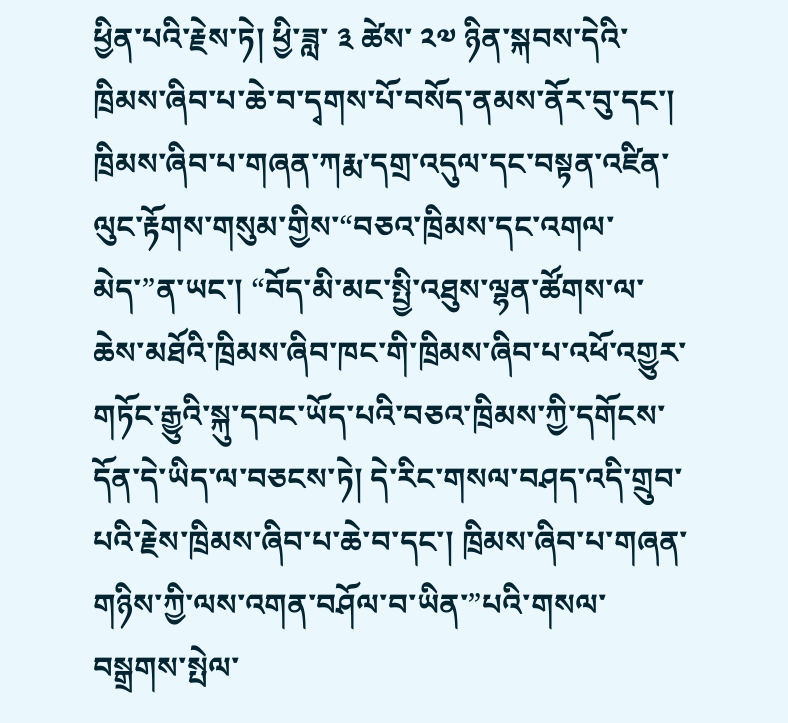ཕྱིན་པའི་རྗེས་ཏེ། ཕྱི་ཟླ་ ༣ ཚེས་ ༢༧ ཉིན་སྐབས་དེའི་ཁྲིམས་ཞིབ་པ་ཆེ་བ་དྭགས་པོ་བསོད་ནམས་ནོར་བུ་དང་། ཁྲིམས་ཞིབ་པ་གཞན་ཀརྨ་དགྲ་འདུལ་དང་བསྟན་འཛིན་ལུང་རྟོགས་གསུམ་གྱིས་“བཅའ་ཁྲིམས་དང་འགལ་མེད་”ན་ཡང་། “བོད་མི་མང་སྤྱི་འཐུས་ལྷན་ཚོགས་ལ་ཆེས་མཐོའི་ཁྲིམས་ཞིབ་ཁང་གི་ཁྲིམས་ཞིབ་པ་འཕོ་འགྱུར་གཏོང་རྒྱུའི་སྐུ་དབང་ཡོད་པའི་བཅའ་ཁྲིམས་ཀྱི་དགོངས་དོན་དེ་ཡིད་ལ་བཅངས་ཏེ། དེ་རིང་གསལ་བཤད་འདི་གྲུབ་པའི་རྗེས་ཁྲིམས་ཞིབ་པ་ཆེ་བ་དང་། ཁྲིམས་ཞིབ་པ་གཞན་གཉིས་ཀྱི་ལས་འགན་བཤོལ་བ་ཡིན་”པའི་གསལ་བསྒྲགས་སྤེལ་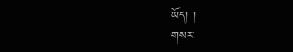ཡོད། །
གསར་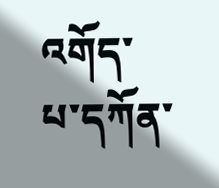འགོད་པ་དཀོན་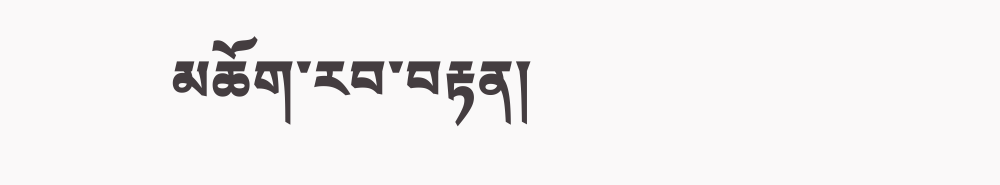མཆོག་རབ་བརྟན།